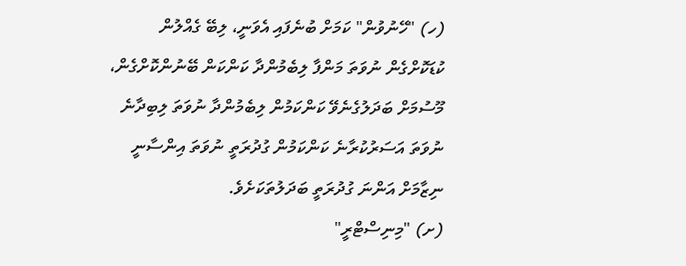(ހ) "ހޭނުވުން" ކަމަށް ބުނެފައި އެވަނީ، ލިބޭ ގެއްލުން ކުޑަކޮށްގެން ނުވަތަ މަންފާ ލިބެމުންދާ ކަންކަން ބޭނުންކޮށްގެން، މޫސުމަށް ބަދަލުގެނެވޭ ކަންކަމުން ލިބެމުންދާ ނުވަތަ ލިބިދާނެ ނުވަތަ އަސަރުކުރާނެ ކަންކަމުން ގުދުރަތީ ނުވަތަ އިންސާނީ ނިޒާމަށް އަންނަ ގުދުރަތީ ބަދަލުތަކަށެވެ.
(ށ) "މިނިސްޓްރީ"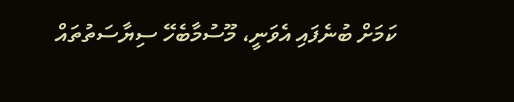ކަމަށް ބުނެފައި އެވަނީ، މޫސުމާބެހޭ ސިޔާސަތުތައް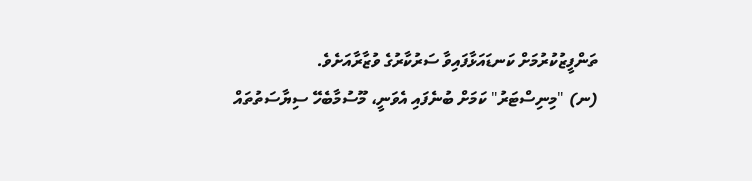ތަންފީޒުކުރުމަށް ކަނޑައަޅާފައިވާ ސަރުކާރުގެ ވުޒާރާއަށެވެ.
(ނ) "މިނިސްޓަރު" ކަމަށް ބުނެފައި އެވަނީ، މޫސުމާބެހޭ ސިޔާސަތުތައް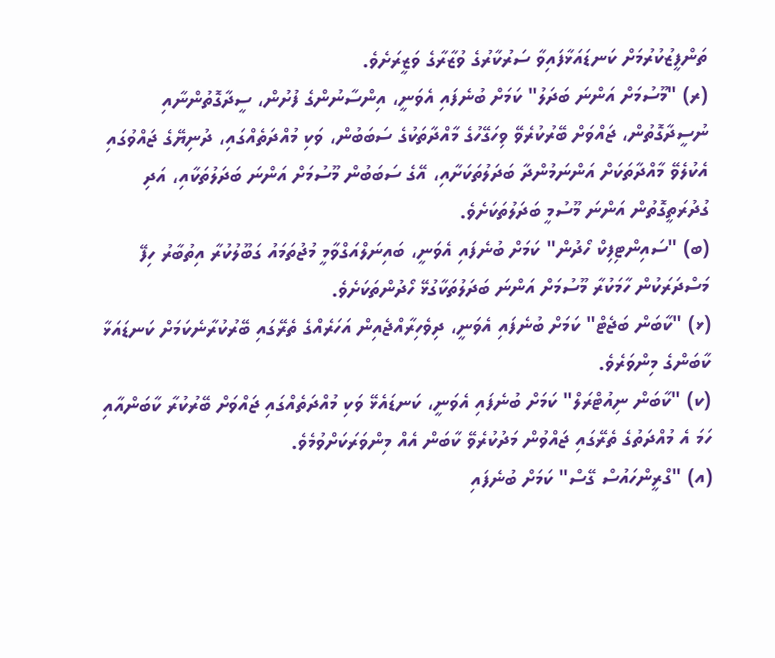ތަންފީޒުކުރުމަށް ކަނޑައަޅާފައިވާ ސަރުކާރުގެ ވުޒާރާގެ ވަޒީރަށެވެ.
(ރ) "މޫސުމަށް އަންނަ ބަދަލު" ކަމަށް ބުނެފައި އެވަނީ، އިންސާނުންގެ ފުށުން، ސީދާގޮތުންނާއި ނުސީދާގޮތުން، ޖައްވަށް ބޭރުކުރެވޭ ވިހަގޭހުގެ މާއްދާތަކުގެ ސަބަބުން، ވަކި މުއްދަތެއްގައި، ދުނިޔޭގެ ޖައްވުގައި އެކުލެވޭ މާއްދާތަކަށް އަންނަމުންދާ ބަދަލުތަކަށާއި، އޭގެ ސަބަބުން މޫސުމަށް އަންނަ ބަދަލުތަކާއި، އަދި ގުދުރަތީގޮތުން އަންނަ މޫސުމީ ބަދަލުތަކަށެވެ.
(ބ) "ސައިންޓިފިކް ހޯދުން" ކަމަށް ބުނެފައި އެވަނީ، ބައިނަލްއަގްވާމީ މުޖުތަމައު ގަބޫލުކުރާ އިތުބާރު ހިފޭ މަސްދަރަކުން ހާމަކުރާ މޫސުމަށް އަންނަ ބަދަލުތަކާގުޅޭ ހޯދުންތަކަށެވެ.
(ޅ) "ކާބަން ބަޖެޓް" ކަމަށް ބުނެފައި އެވަނީ، ދިވެހިރާއްޖެއިން އަހަރެއްގެ ތެރޭގައި ބޭރުކުރާނެކަމަށް ކަނޑައަޅާ ކާބަންގެ މިންވަރެވެ.
(ކ) "ކާބަން ނިއުޓްރަލް" ކަމަށް ބުނެފައި އެވަނީ، ކަނޑައެޅޭ ވަކި މުއްދަތެއްގައި ޖައްވަށް ބޭރުކުރާ ކާބަންއާއި ހަމަ އެ މުއްދަތުގެ ތެރޭގައި ޖައްވުން މަދުކުރެވޭ ކާބަން އެއް މިންވަރަކަށްވުމެވެ.
(އ) "ގްރީންހައުސް ގޭސް" ކަމަށް ބުނެފައި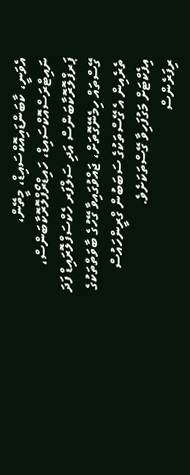އެވަނީ، ކާބަންޑައިއޮކްސައިޑް، މީތޭން، ނައިޓްރަސްއޮކްސައިޑް، ހައިޑްރޯފްލޮރޮކާބަންސް، ޕަރފްލޮރޮކާބަންސް އަދި ސަލްފަރ ހެކްސަފްލޮރައިޑް ފަދަ ގޭސްތައް ހިމެނޭގޮތަށް، ޖައްވުގައިވާ ގޭހުގެ ބާވަތްތަކުގެ ތެރެއިން އެ ގޭސްތަކުގެ ސަބަބުން ގްރީންހައުސް އިފެކްޓަށް މަގުފަހިވާ ގޭސްތަކަށެވެ.
ރިފަރެންސް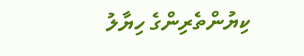ކިޔުންތެރިންގެ ހިޔާލު